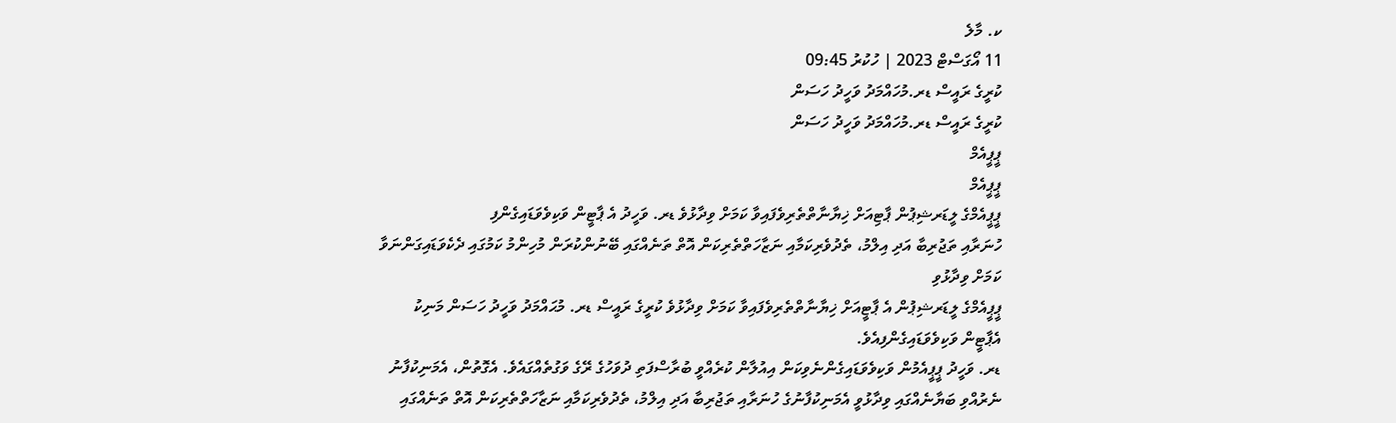ކ. މާލެ
11 އޯގަސްޓް 2023 | ހުކުރު 09:45
ކުރީގެ ރައީސް ޑރ.މުހައްމަދު ވަހީދު ހަސަން
ކުރީގެ ރައީސް ޑރ.މުހައްމަދު ވަހީދު ހަސަން
ޕީޕީއެމް
ޕީޕީއެމް
ޕީޕީއެމްގެ ލީޑަރޝިޕުން ޕާޓިއަށް ޚިޔާނާތްތެރިވެފައިވާ ކަމަށް ވިދާޅުވެ ޑރ. ވަހީދު އެ ޕާޓީން ވަކިވެވަޑައިގެންފި
ހުނަރާއި ތަޖުރިބާ އަދި އިލްމު، ތެދުވެރިކަމާއި ނަޒާހަތްތެރިކަން އޮތް ތަނެއްގައި ބޭނުންކުރަން މުހިންމު ކަމުގައި ދެކެވަޑައިގަންނަވާ ކަމަށް ވިދާޅުވި
ޕީޕީއެމްގެ ލީޑަރޝިޕުން އެ ޕާޓީއަށް ޚިޔާނާތްތެރިވެފައިވާ ކަމަށް ވިދާޅުވެ ކުރީގެ ރައީސް ޑރ. މުޙައްމަދު ވަހީދު ހަސަން މަނިކު އެޕާޓީން ވަކިވެވަޑައިގެންފިއެވެ.
ޑރ. ވަހީދު ޕީޕީއެމުން ވަކިވެވަޑައިގެންނެވިކަން އިއުލާން ކުރެއްވީ ބުރާސްފަތި ދުވަހުގެ ރޭގެ ވަގުތެއްގައެވެ. އެގޮތުން، އެމަނިކުފާނު ނެރުއްވި ބަޔާނެއްގައި ވިދާޅުވީ އެމަނިކުފާނުގެ ހުނަރާއި ތަޖުރިބާ އަދި އިލްމު، ތެދުވެރިކަމާއި ނަޒާހަތްތެރިކަން އޮތް ތަނެއްގައި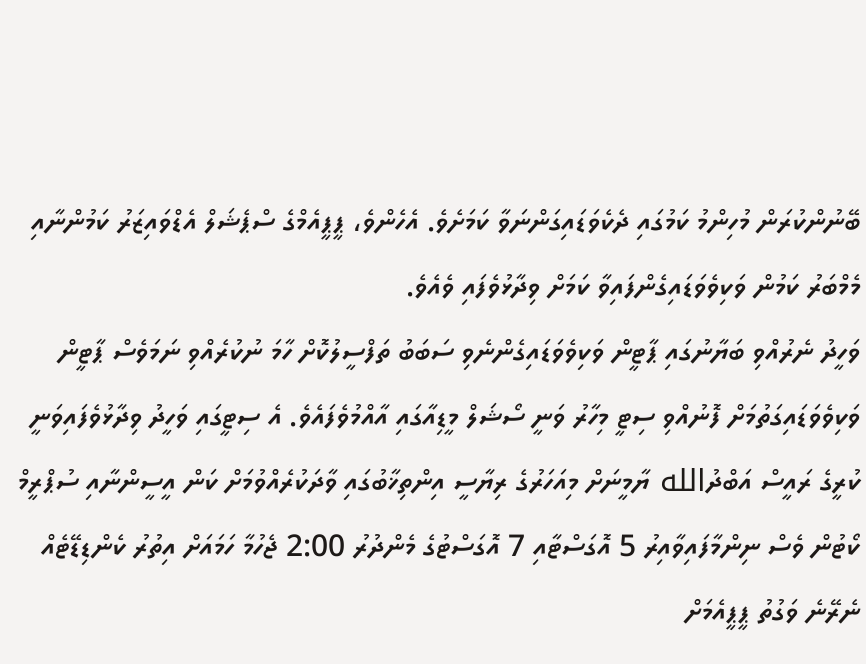ބޭނުންކުރަން މުހިންމު ކަމުގައި ދެކެވަޑައިގަންނަވާ ކަމަށެވެ. އެހެންވެ، ޕީޕީއެމްގެ ސްޕެޝަލް އެޑްވައިޒަރު ކަމުންނާއި މެމްބަރު ކަމުން ވަކިވެވަޑައިގެންފައިވާ ކަމަށް ވިދާޅުވެފައި ވެއެވެ.
ވަހީދު ނެރުއްވި ބަޔާނުގައި ޕާޓީން ވަކިވެވަޑައިގެންނެވި ސަބަބު ތަފްސީލުކޮށް ހާމަ ނުކުރެއްވި ނަމަވެސް ޕާޓީން ވަކިވެވަޑައިގަތުމަށް ފޮނުއްވި ސިޓީ މިހާރު ވަނީ ސޯޝަލް މީޑިއާގައި އާއްމުވެފައެވެ. އެ ސިޓީގައި ވަހީދު ވިދާޅުވެފައިވަނީ ކުރީގެ ރައީސް އަބްދުالله ޔާމީނަށް މިއަހަރުގެ ރިޔާސީ އިންތިޚާބުގައި ވާދަކުރެއްވުމަށް ކަން އީސީންނާއި ސުޕްރީމް ކޯޓުން ވެސް ނިންމާފައިވާއިރު 5 އޮގަސްޓާއި 7 އޮގަސްޓުގެ މެންދުރު 2:00 ޖެހުމާ ހަމައަށް އިތުރު ކެންޑިޑޭޓެއް ނެރޭނެ ވަގުތު ޕީޕީއެމަށް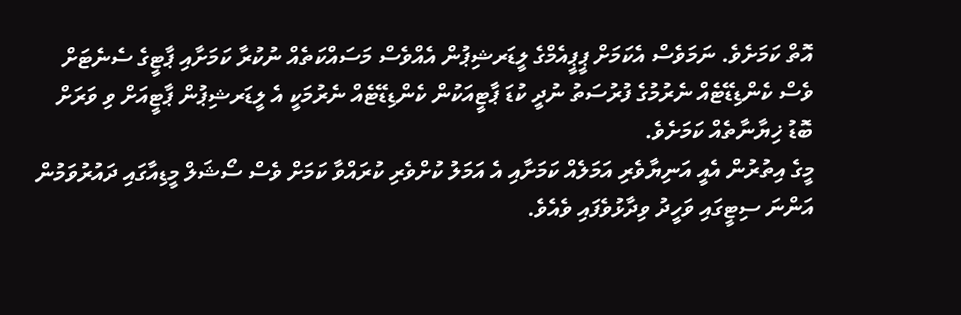އޮތް ކަމަށެވެ. ނަމަވެސް އެކަމަށް ޕީޕީއެމްގެ ލީޑަރޝިޕުން އެއްވެސް މަސައްކަތެއް ނުކުރާ ކަމަށާއި ޕާޓީގެ ސެނެޓަށް ވެސް ކެންޑިޑޭޓެއް ނެރުމުގެ ފުރުސަތު ނުދީ ކުޑަ ޕާޓީއަކުން ކެންޑިޑޭޓެއް ނެރުމަކީ އެ ލީޑަރޝިޕުން ޕާޓީއަށް ވި ވަރަށް ބޮޑު ޚިޔާނާތެއް ކަމަށެވެ.
މީގެ އިތުރުން އެއީ އަނިޔާވެރި އަމަލެއް ކަމަށާއި އެ އަމަލު ކުށްވެރި ކުރައްވާ ކަމަށް ވެސް ސޯޝަލް މީޑިއާގައި ދައުރުވަމުން އަންނަ ސިޓީގައި ވަހީދު ވިދާޅުވެފައި ވެއެވެ.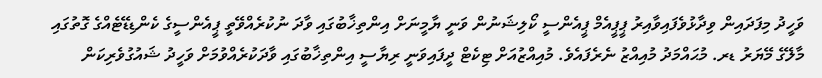ވަހީދު މިފަދައިން ވިދާޅުވެފައިވާއިރު ޕީޕީއެމް ޕީއެންސީ ކޯލިޝަނުން ވަނީ ޔާމީނަށް އިންތިޚާބުގައި ވާދަ ނުކުރެއްވޭތީ ޕީއެންސީގެ ކެންޑިޑޭޓެއްގެ ގޮތުގައި މާލޭގެ މޭޔަރު ޑރ. މުޙައްމަދު މުއިއްޒު ނެރެފައެވެ. މުއިއްޒުއަށް ޓިކެޓް ދީފައިވަނީ ރިޔާސީ އިންތިޚާބުގައި ވާދަކުރެއްވުމަށް ވަހީދު ޝައުގުވެރިކަން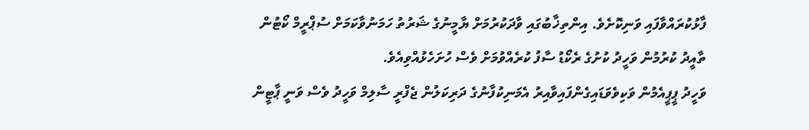ފާޅުކުރައްވާފައި ވަނިކޮށެވެ. އިންތިޚާބުގައި ވާދަކުރުމަށް ޔާމީނުގެ ޝަރުތު ހަމަނުވާކަމަށް ސުޕްރީމް ކޯޓުން ތާއީދު ކުރުމުން ވަހީދު ކުށުގެ ރެކޯޑު ސާފު ކުރެއްވުމަށް ވެސް ހުށަހެޅުއްވިއެވެ.
ވަހީދު ޕީޕީއެމުން ވަކިވެވަޑައިގެންފައިވާއިރު އެމަނިކުފާނުގެ ދަރިކަލުން ޖެފްރީ ސާލިމް ވަހީދު ވެސް ވަނީ ޕާޓީން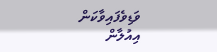ވަޑިވެފައިވާކަން އިއުލާން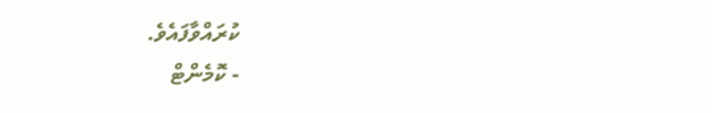ކުރައްވާފައެވެ.
- ކޮމެންޓް